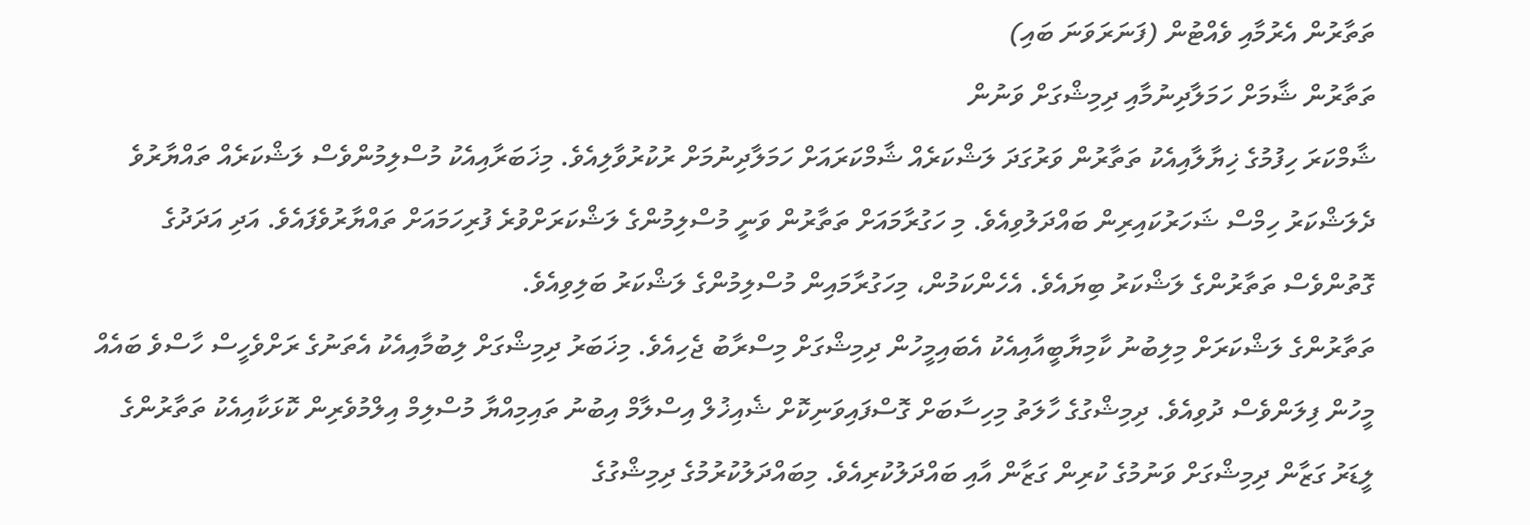ތަތާރުން އެރުމާއި ވެއްޓުން (ފަނަރަވަނަ ބައި)
ތަތާރުން ޝާމަށް ހަމަލާދިނުމާއި ދިމިޝްގަށް ވަނުން
ޝާމްކަރަ ހިފުމުގެ ޚިޔާލާއިއެކު ތަތާރުން ވަރުގަދަ ލަޝްކަރެއް ޝާމްކަރައަށް ހަމަލާދިނުމަށް ރުކުރުވާލިއެވެ. މިޚަބަރާއިއެކު މުސްލިމުންވެސް ލަޝްކަރެއް ތައްޔާރުވެ ދެލަޝްކަރު ހިމްސް ޝަހަރުކައިރިން ބައްދަލުވިއެވެ. މި ހަގުރާމައަށް ތަތާރުން ވަނީ މުސްލިމުންގެ ލަޝްކަރަށްވުރެ ފުރިހަމައަށް ތައްޔާރުވެފައެވެ. އަދި އަދަދުގެ ގޮތުންވެސް ތަތާރުންގެ ލަޝްކަރު ބިޔައެވެ. އެހެންކަމުން، މިހަގުރާމައިން މުސްލިމުންގެ ލަޝްކަރު ބަލިވިއެވެ.
ތަތާރުންގެ ލަޝްކަރަށް މިލިބުނު ކާމިޔާބީއާއިއެކު އެބައިމީހުން ދިމިޝްގަށް މިސްރާބު ޖެހިއެވެ. މިޚަބަރު ދިމިޝްގަށް ލިބުމާއިއެކު އެތަނުގެ ރަށްވެހީސް ހާސްވެ ބައެއް މީހުން ފިލަންވެސް ދުވިއެވެ. ދިމިޝްގުގެ ހާލަތު މިހިސާބަށް ގޮސްފައިވަނިކޮށް ޝެއިޚުލް އިސްލާމް އިބުނު ތައިމިއްޔާ މުސްލިމް އިލްމުވެރިން ކޮޅަކާއިއެކު ތަތާރުންގެ ލީޑަރު ގަޒާން ދިމިޝްގަށް ވަނުމުގެ ކުރިން ގަޒާން އާއި ބައްދަލުކުރިއެވެ. މިބައްދަލުކުރުމުގެ ދިމިޝްގުގެ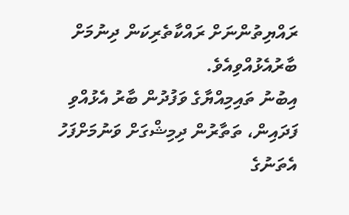ރައްޔިތުންނަށް ރައްކާތެރިކަން ދިނުމަށް ބާރުއެޅުއްވިއެވެ.
އިބުނު ތައިމިއްޔާގެ ވަފުދުން ބާރު އެޅުއްވި ފަދައިން، ތަތާރުން ދިމިޝްގަށް ވަނުމަށްފަހު އެތަނުގެ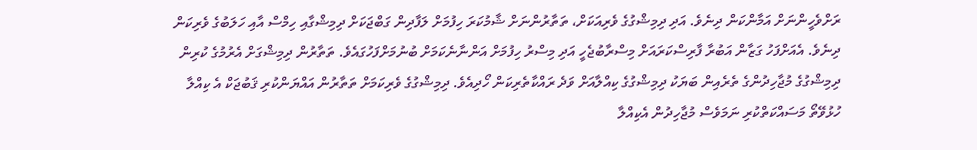ރަށްވެހީންނަށް އަމާންކަން ދިނެވެ. އަދި ދިމިޝްގުގެ ވެރިއަކަށް، ތަތާރުންނަށް ޝާމުކަރަ ހިފުމަށް ލަފާދިން ގަބްޖަކަށް ދިމިޝްގާއި ހިމްސް އާއި ހަލަބުގެ ވެރިކަން ދިނެވެ. އެއަށްފަހު ގަޒާން އަބުރާ ފާރިސްކަރައަށް މިސްރާބުޖެހީ އަދި މިސްރު ހިފުމަށް އަންނާނެކަމަށް ބުނުމަށްފަހުގައެވެ. ތަތާރުން ދިމިޝްގަށް އެރުމުގެ ކުރިން ދިމިޝްގުގެ މުޖާހިދުންގެ ތެރެއިން ބަޔަކު ދިމިޝްގުގެ ކިއްލާއަށް ވަދެ ރައްކާތެރިކަން ހޯދިއެވެ. ދިމިޝްގުގެ ވެރިކަމަށް ތަތާރުން އައްޔަންކުރި ޤަބުޖަކް އެ ކިއްލާ ހުޅުވޭތޯ މަސައްކަތްކުރި ނަމަވެސް މުޖާހިދުން އެކިއްލާ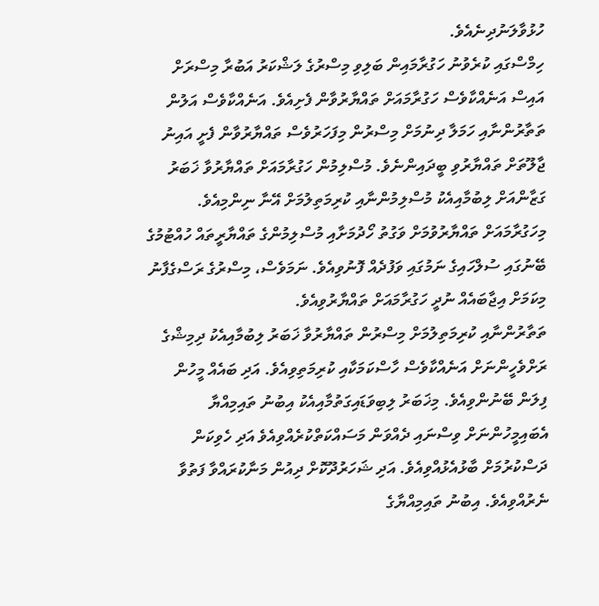ހުޅުވާލަނުދިނެއެވެ.
ހިމްސްގައި ކުރެވުނު ހަގުރާމައިން ބަލިވި މިސްރުގެ ލަޝްކަރު އަބުރާ މިސްރަށް އައިސް އަނެއްކާވެސް ހަގުރާމައަށް ތައްޔާރުވާން ފެށިއެވެ. އަނެއްކާވެސް އަލުން ތަތާރުންނާއި ހަމަލާ ދިނުމަށް މިސްރުން މިފަހަރުވެސް ތައްޔާރުވާން ފެށީ އައިނު ޖާލޫތަށް ތައްޔާރުވި ބީދައިންނެވެ. މުސްލިމުން ހަގުރާމައަށް ތައްޔާރުވާ ޚަބަރު ގަޒާންއަށް ލިބުމާއިއެކު މުސްލިމުންނާއި ކުރިމަތިލުމަށް އޭނާ ނިންމިއެވެ. މިހަގުރާމައަށް ތައްޔާރުވުމަށް ވަގުތު ހޯދުމަށާއި މުސްލިމުންގެ ތައްޔާރީތައް ހުއްޓުމުގެ ބޭނުގައި ސުލްހައިގެ ނަމުގައި ވަފުދެއް ފޮނުވިއެވެ. ނަމަވެސް، މިސްރުގެ ރަސްގެފާނު މިކަމަށް އިޖާބައެއް ނުދީ ހަގުރާމައަށް ތައްޔާރުވިއެވެ.
ތަތާރުންނާއި ކުރިމަތިލުމަށް މިސްރުން ތައްޔާރުވާ ޚަބަރު ލިބުމާއިއެކު ދިމިޝްގެ ރަށްވެހީންނަށް އަނެއްކާވެސް ހާސްކަމަކާއި ކުރިމަތިވިއެވެ. އަދި ބައެއް މީހުން ފިލަން ބޭނުންވިއެވެ. މިޚަބަރު ލިބިވަޑައިގަތުމާއިއެކު އިބުނު ތައިމިއްޔާ އެބައިމީހުންނަށް ވިސްނައި ދެއްވަން މަސައްކަތްކުރެއްވިއެވެ އަދި ހެވިކަން ދަސްކުރުމަށް ބާޅުއެޅުއްވިއެވެ. އަދި ޝަހަރުދޫކޮށް ދިއުން މަނާކުރައްވާ ފަތުވާ ނެރުއްވިއެވެ. އިބުނު ތައިމިއްޔާގެ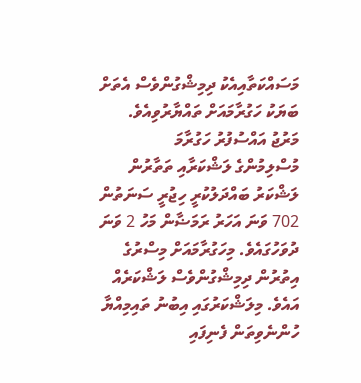މަސައްކަތާއިއެކު ދިމިޝްގުންވެސް އެތަށް ބަޔަކު ހަގުރާމައަށް ތައްޔާރުވިއެވެ.
މަރުޖު އައްސުފުރު ހަގުރާމަ
މުސްލިމުންގެ ލަޝްކަރާއި ތަތާރުން ލަޝްކަރު ބައްދަލުކުރީ ހިޖުރީ ސަނަތުން 702 ވަނަ އަހަރު ރަމަޟާން މަހު 2 ވަނަ ދުވަހުގައެވެ. މިހަގުރާމައަށް މިސްރުގެ އިތުރުން ދިމިޝްގުންވެސް ލަޝްކަރެއް އައެވެ. މިލަޝްކަރުގައި އިބުނު ތައިމިއްޔާ ހުންނެވިތަން ފެނިފައި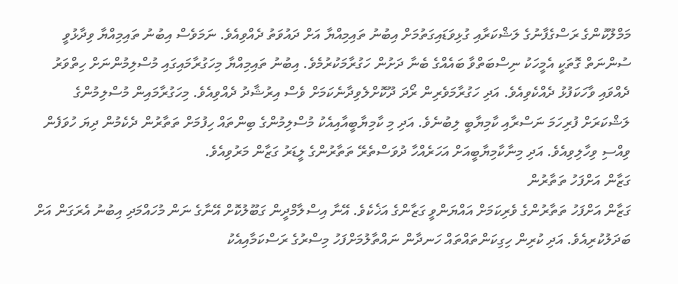މަމްލޫކުންގެ ރަސްގެފާނުގެ ލަޝްކަރާއި ގުޅިވަޑައިގަތުމަށް އިބުނު ތައިމިއްޔާ އަށް ދައުވަތު ދެއްވިއެވެ. ނަމަވެސް އިބުނު ތައިމިއްޔާ ވިދާޅުވީ ސުންނަތް ގޮތަކީ އެމީހަކު ނިސްބަތްވާ ބައެއްގެ ބެނާ ދަށުން ހަގުރާމަކުރުމެވެ. އިބުނު ތައިމިއްޔާ މިހަގުރާމައިގައި މުސްލިމުންނަށް ހިތްވަރު ދެއްވައި ވާހަކަފުޅު ދެއްކެވިއެވެ. އަދި ހަގުރާމަވެރިން ރޯދަ ދޫކޮށްލެވިދާނެކަމަށް ވެސް އިރުޝާދު ދެއްވިއެވެ. މިހަގުރާމައިން މުސްލިމުންގެ ލަޝްކަރަށް ފުރިހަމަ ނަސްރާއި ކާމިޔާބީ ލިބުނެވެ. އަދި މި ކާމިޔާބީއާއިއެކު މުސްލިމުންގެ ބިންތައް ހިފުމަށް ތަތާރުން ދެކެމުން ދިޔަ ހުވަފެން ވިއްސި ވިހާލިވިއެވެ. އަދި މިނާކާމިޔާބީއަށް އަހަރެއްހާ ދުވަސްތެރޭ ތަތާރުންގެ ލީޑަރު ގަޒާން މަރުވިއެވެ.
ގަޒާން އަށްފަހު ތަތާރުން
ގަޒާން އަށްފަހު ތަތާރުންގެ ވެރިކަމަށް އައްޔަންވީ ގަޒާންގެ އަޚެކެވެ. އޭނާ އިސްލާމްދީން ގަބޫލުކޮށް އޭނާގެ ނަން މުހައްމަދި އިބުނު އެރަގަން އަށް ބަދަލުކުރިއެވެ. އަދި ކުރިން ހިގިކަންތައްތައް ހަނދާން ނައްތާލުމަށްފަހު މިސްރުގެ ރަސްކަމާއިއެކު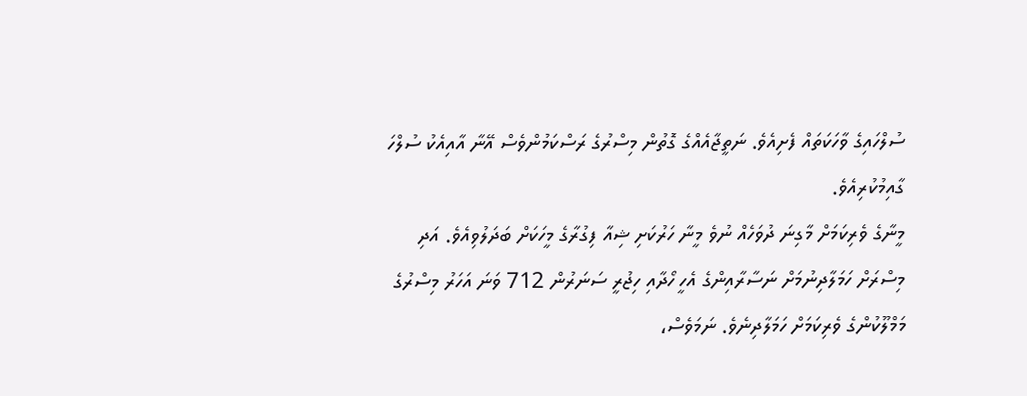ސުލްހައިގެ ވާހަކަތައް ފެށިއެވެ. ނަތީޖާއެއްގެ ގޮތުން މިސްރުގެ ރަސްކަމުންވެސް އޭނާ އާއިއެކު ސުލްހަ ގާއިމުކުރިއެވެ.
މީނާގެ ވެރިކަމަށް މާގިނަ ދުވަހެއް ނުވެ މީނާ ހަރުކަށި ޝިއާ ފިގުރާގެ މީހަކަށް ބަދަލުވިއެވެ. އަދި މިސްރަށް ހަމަލާދިނުމަށް ނަސާރާއިންގެ އެހީ ހޯދާއި ހިޖުރީ ސަނަރުން 712 ވަނަ އަހަރު މިސްރުގެ މަމްލޫކުންގެ ވެރިކަމަށް ހަމަލާދިނެވެ. ނަމަވެސް،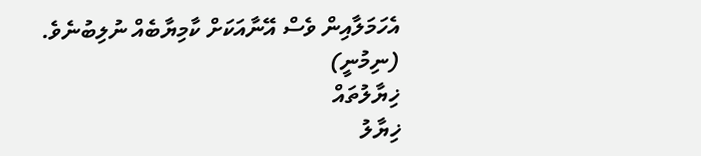އެހަމަލާއިން ވެސް އޭނާއަކަށް ކާމިޔާބެއް ނުލިބުނެވެ.
(ނިމުނީ)
ޚިޔާލުތައް
ޚިޔާލު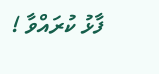ފާޅު ކުރައްވާ !